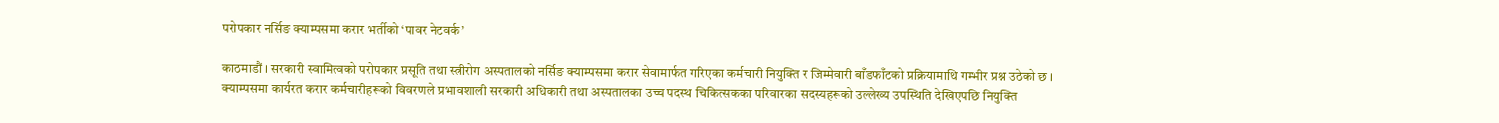परोपकार नर्सिङ क्याम्पसमा करार भर्तीको ‘पावर नेटवर्क’

काठमाडौं । सरकारी स्वामित्वको परोपकार प्रसूति तथा स्त्रीरोग अस्पतालको नर्सिङ क्याम्पसमा करार सेवामार्फत गरिएका कर्मचारी नियुक्ति र जिम्मेवारी बाँडफाँटको प्रक्रियामाथि गम्भीर प्रश्न उठेको छ । क्याम्पसमा कार्यरत करार कर्मचारीहरूको विवरणले प्रभावशाली सरकारी अधिकारी तथा अस्पतालका उच्च पदस्थ चिकित्सकका परिवारका सदस्यहरूको उल्लेख्य उपस्थिति देखिएपछि नियुक्ति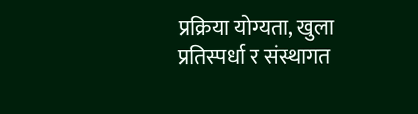प्रक्रिया योग्यता, खुला प्रतिस्पर्धा र संस्थागत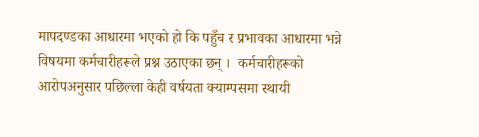मापदण्डका आधारमा भएको हो कि पहुँच र प्रभावका आधारमा भन्ने विषयमा कर्मचारीहरूले प्रश्न उठाएका छन् ।  कर्मचारीहरूको आरोपअनुसार पछिल्ला केही वर्षयता क्याम्पसमा स्थायी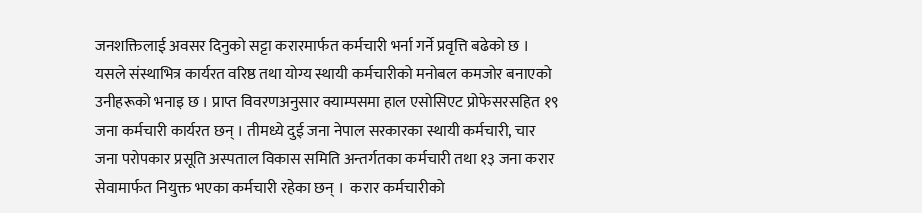जनशक्तिलाई अवसर दिनुको सट्टा करारमार्फत कर्मचारी भर्ना गर्ने प्रवृत्ति बढेको छ । यसले संस्थाभित्र कार्यरत वरिष्ठ तथा योग्य स्थायी कर्मचारीको मनोबल कमजोर बनाएको उनीहरूको भनाइ छ । प्राप्त विवरणअनुसार क्याम्पसमा हाल एसोसिएट प्रोफेसरसहित १९ जना कर्मचारी कार्यरत छन् । तीमध्ये दुई जना नेपाल सरकारका स्थायी कर्मचारी, चार जना परोपकार प्रसूति अस्पताल विकास समिति अन्तर्गतका कर्मचारी तथा १३ जना करार सेवामार्फत नियुक्त भएका कर्मचारी रहेका छन् ।  करार कर्मचारीको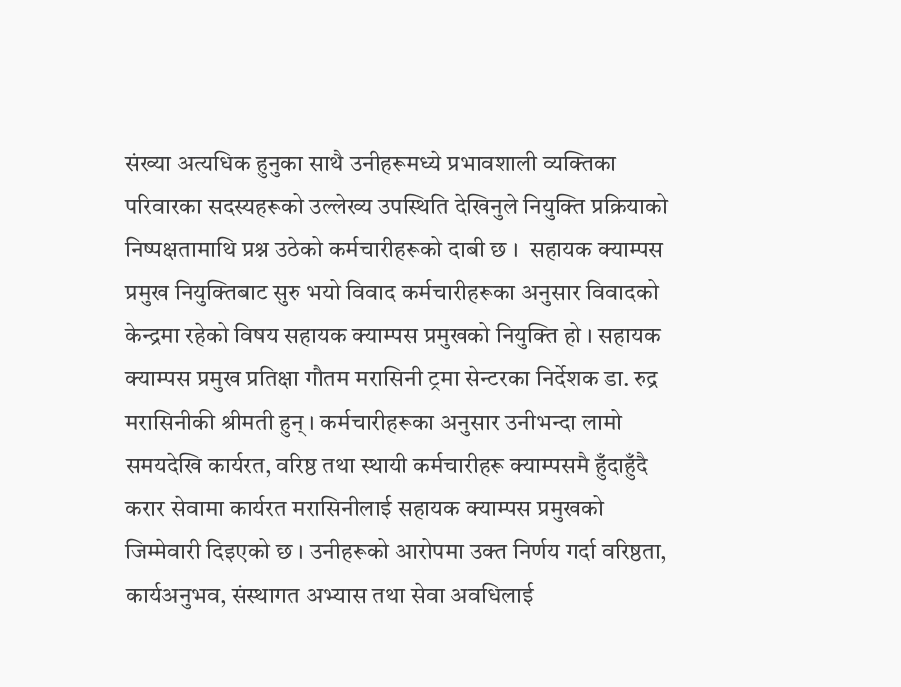संख्या अत्यधिक हुनुका साथै उनीहरूमध्ये प्रभावशाली व्यक्तिका परिवारका सदस्यहरूको उल्लेख्य उपस्थिति देखिनुले नियुक्ति प्रक्रियाको निष्पक्षतामाथि प्रश्न उठेको कर्मचारीहरूको दाबी छ ।  सहायक क्याम्पस प्रमुख नियुक्तिबाट सुरु भयो विवाद कर्मचारीहरूका अनुसार विवादको केन्द्रमा रहेको विषय सहायक क्याम्पस प्रमुखको नियुक्ति हो । सहायक क्याम्पस प्रमुख प्रतिक्षा गौतम मरासिनी ट्रमा सेन्टरका निर्देशक डा. रुद्र मरासिनीकी श्रीमती हुन् । कर्मचारीहरूका अनुसार उनीभन्दा लामो समयदेखि कार्यरत, वरिष्ठ तथा स्थायी कर्मचारीहरू क्याम्पसमै हुँदाहुँदै करार सेवामा कार्यरत मरासिनीलाई सहायक क्याम्पस प्रमुखको जिम्मेवारी दिइएको छ । उनीहरूको आरोपमा उक्त निर्णय गर्दा वरिष्ठता, कार्यअनुभव, संस्थागत अभ्यास तथा सेवा अवधिलाई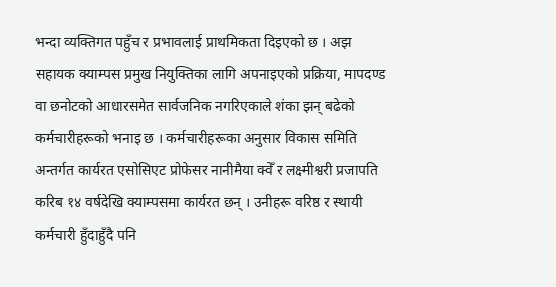भन्दा व्यक्तिगत पहुँच र प्रभावलाई प्राथमिकता दिइएको छ । अझ सहायक क्याम्पस प्रमुख नियुक्तिका लागि अपनाइएको प्रक्रिया, मापदण्ड वा छनोटको आधारसमेत सार्वजनिक नगरिएकाले शंका झन् बढेको कर्मचारीहरूको भनाइ छ । कर्मचारीहरूका अनुसार विकास समिति अन्तर्गत कार्यरत एसोसिएट प्रोफेसर नानीमैया क्वेँ र लक्ष्मीश्वरी प्रजापति करिब १४ वर्षदेखि क्याम्पसमा कार्यरत छन् । उनीहरू वरिष्ठ र स्थायी कर्मचारी हुँदाहुँदै पनि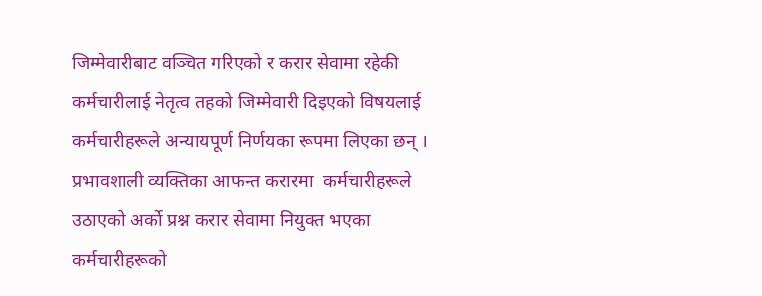जिम्मेवारीबाट वञ्चित गरिएको र करार सेवामा रहेकी कर्मचारीलाई नेतृत्व तहको जिम्मेवारी दिइएको विषयलाई कर्मचारीहरूले अन्यायपूर्ण निर्णयका रूपमा लिएका छन् ।  प्रभावशाली व्यक्तिका आफन्त करारमा  कर्मचारीहरूले उठाएको अर्को प्रश्न करार सेवामा नियुक्त भएका कर्मचारीहरूको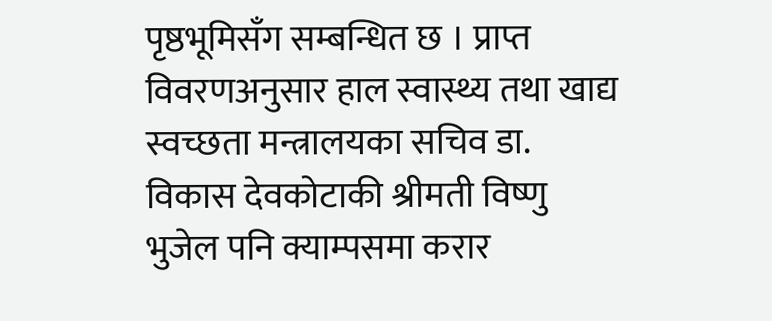पृष्ठभूमिसँग सम्बन्धित छ । प्राप्त विवरणअनुसार हाल स्वास्थ्य तथा खाद्य स्वच्छता मन्त्रालयका सचिव डा. विकास देवकोटाकी श्रीमती विष्णु भुजेल पनि क्याम्पसमा करार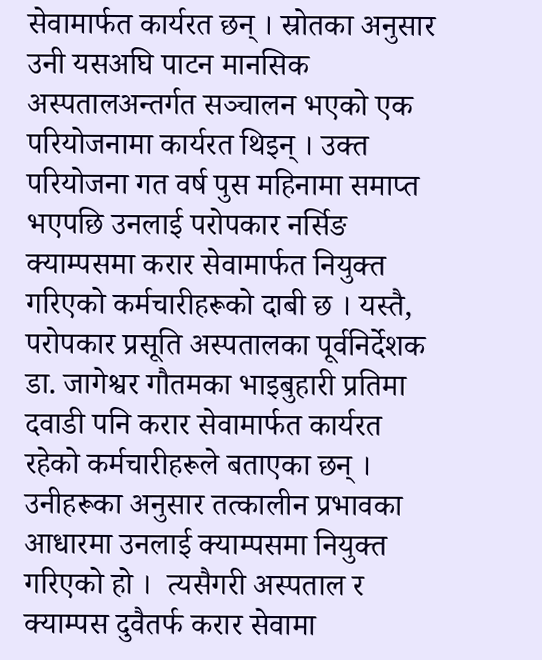सेवामार्फत कार्यरत छन् । स्रोतका अनुसार उनी यसअघि पाटन मानसिक अस्पतालअन्तर्गत सञ्चालन भएको एक परियोजनामा कार्यरत थिइन् । उक्त परियोजना गत वर्ष पुस महिनामा समाप्त भएपछि उनलाई परोपकार नर्सिङ क्याम्पसमा करार सेवामार्फत नियुक्त गरिएको कर्मचारीहरूको दाबी छ । यस्तै, परोपकार प्रसूति अस्पतालका पूर्वनिर्देशक डा. जागेश्वर गौतमका भाइबुहारी प्रतिमा दवाडी पनि करार सेवामार्फत कार्यरत रहेको कर्मचारीहरूले बताएका छन् । उनीहरूका अनुसार तत्कालीन प्रभावका आधारमा उनलाई क्याम्पसमा नियुक्त गरिएको हो ।  त्यसैगरी अस्पताल र क्याम्पस दुवैतर्फ करार सेवामा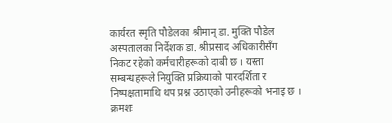कार्यरत स्मृति पौडेलका श्रीमान् डा. मुक्ति पौडेल अस्पतालका निर्देशक डा. श्रीप्रसाद अधिकारीसँग निकट रहेको कर्मचारीहरूको दाबी छ । यस्ता सम्बन्धहरूले नियुक्ति प्रक्रियाको पारदर्शिता र निष्पक्षतामाथि थप प्रश्न उठाएको उनीहरूको भनाइ छ । क्रमशः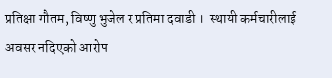प्रतिक्षा गौतम, विष्णु भुजेल र प्रतिमा दवाडी ।  स्थायी कर्मचारीलाई अवसर नदिएको आरोप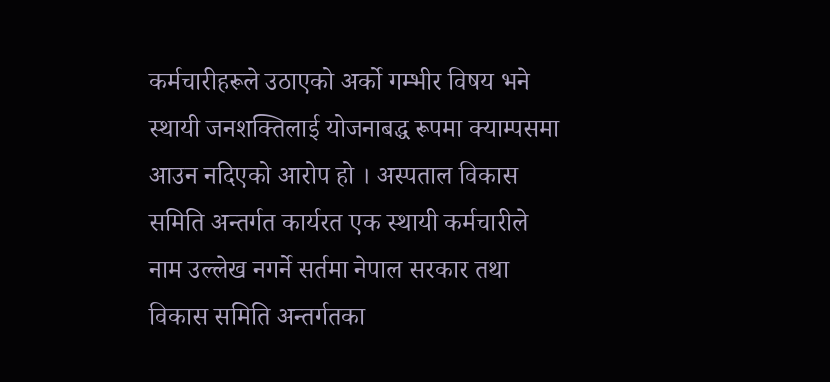कर्मचारीहरूले उठाएको अर्को गम्भीर विषय भने स्थायी जनशक्तिलाई योजनाबद्ध रूपमा क्याम्पसमा आउन नदिएको आरोप हो । अस्पताल विकास समिति अन्तर्गत कार्यरत एक स्थायी कर्मचारीले नाम उल्लेख नगर्ने सर्तमा नेपाल सरकार तथा विकास समिति अन्तर्गतका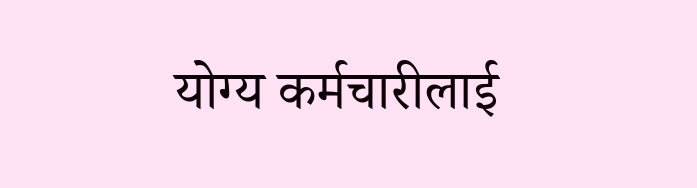योग्य कर्मचारीलाई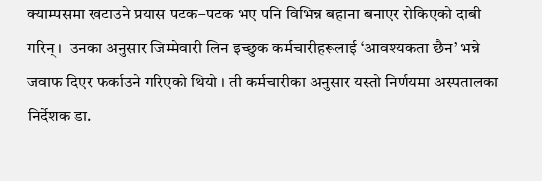क्याम्पसमा खटाउने प्रयास पटक–पटक भए पनि विभिन्न बहाना बनाएर रोकिएको दाबी गरिन् ।  उनका अनुसार जिम्मेवारी लिन इच्छुक कर्मचारीहरूलाई ‘आवश्यकता छैन’ भन्ने जवाफ दिएर फर्काउने गरिएको थियो । ती कर्मचारीका अनुसार यस्तो निर्णयमा अस्पतालका निर्देशक डा.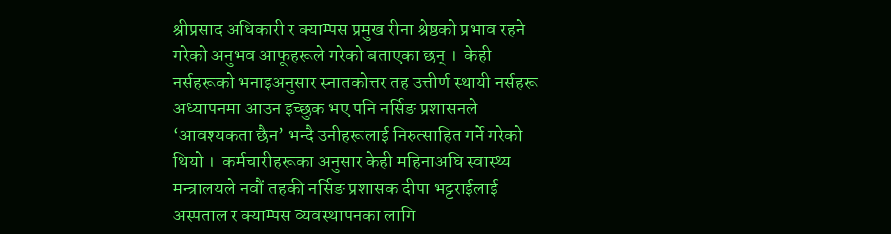श्रीप्रसाद अधिकारी र क्याम्पस प्रमुख रीना श्रेष्ठको प्रभाव रहने गरेको अनुभव आफूहरूले गरेको बताएका छन् ।  केही नर्सहरूको भनाइअनुसार स्नातकोत्तर तह उत्तीर्ण स्थायी नर्सहरू अध्यापनमा आउन इच्छुक भए पनि नर्सिङ प्रशासनले ‘आवश्यकता छैन’ भन्दै उनीहरूलाई निरुत्साहित गर्ने गरेको थियो ।  कर्मचारीहरूका अनुसार केही महिनाअघि स्वास्थ्य मन्त्रालयले नवौं तहकी नर्सिङ प्रशासक दीपा भट्टराईलाई अस्पताल र क्याम्पस व्यवस्थापनका लागि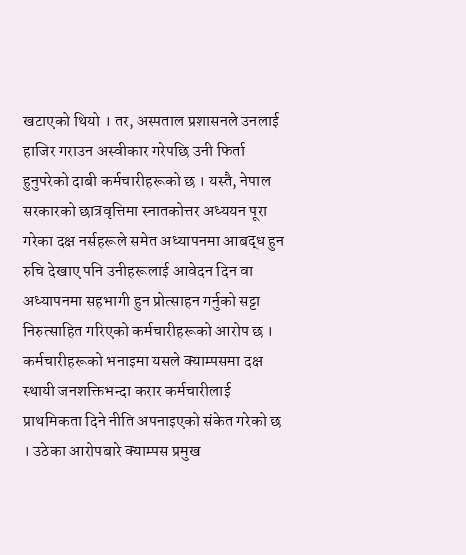खटाएको थियो । तर, अस्पताल प्रशासनले उनलाई हाजिर गराउन अस्वीकार गरेपछि उनी फिर्ता हुनुपरेको दाबी कर्मचारीहरूको छ । यस्तै, नेपाल सरकारको छात्रवृत्तिमा स्नातकोत्तर अध्ययन पूरा गरेका दक्ष नर्सहरूले समेत अध्यापनमा आबद्ध हुन रुचि देखाए पनि उनीहरूलाई आवेदन दिन वा अध्यापनमा सहभागी हुन प्रोत्साहन गर्नुको सट्टा निरुत्साहित गरिएको कर्मचारीहरूको आरोप छ । कर्मचारीहरूको भनाइमा यसले क्याम्पसमा दक्ष स्थायी जनशक्तिभन्दा करार कर्मचारीलाई प्राथमिकता दिने नीति अपनाइएको संकेत गरेको छ । उठेका आरोपबारे क्याम्पस प्रमुख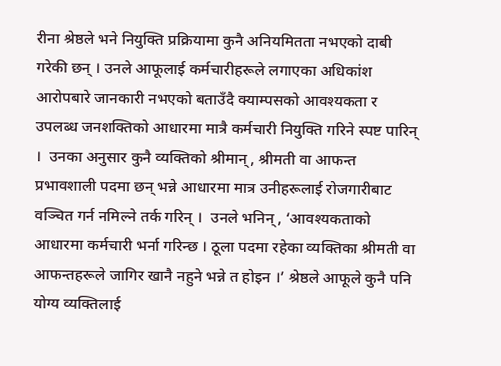रीना श्रेष्ठले भने नियुक्ति प्रक्रियामा कुनै अनियमितता नभएको दाबी गरेकी छन् । उनले आफूलाई कर्मचारीहरूले लगाएका अधिकांश आरोपबारे जानकारी नभएको बताउँदै क्याम्पसको आवश्यकता र उपलब्ध जनशक्तिको आधारमा मात्रै कर्मचारी नियुक्ति गरिने स्पष्ट पारिन् ।  उनका अनुसार कुनै व्यक्तिको श्रीमान्, श्रीमती वा आफन्त प्रभावशाली पदमा छन् भन्ने आधारमा मात्र उनीहरूलाई रोजगारीबाट वञ्चित गर्न नमिल्ने तर्क गरिन् ।  उनले भनिन्, ‘आवश्यकताको आधारमा कर्मचारी भर्ना गरिन्छ । ठूला पदमा रहेका व्यक्तिका श्रीमती वा आफन्तहरूले जागिर खानै नहुने भन्ने त होइन ।’ श्रेष्ठले आफूले कुनै पनि योग्य व्यक्तिलाई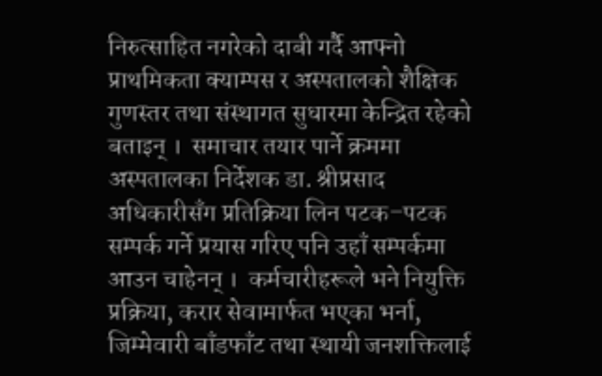निरुत्साहित नगरेको दाबी गर्दै आफ्नो प्राथमिकता क्याम्पस र अस्पतालको शैक्षिक गुणस्तर तथा संस्थागत सुधारमा केन्द्रित रहेको बताइन् ।  समाचार तयार पार्ने क्रममा अस्पतालका निर्देशक डा. श्रीप्रसाद अधिकारीसँग प्रतिक्रिया लिन पटक–पटक सम्पर्क गर्ने प्रयास गरिए पनि उहाँ सम्पर्कमा आउन चाहेनन् ।  कर्मचारीहरूले भने नियुक्ति प्रक्रिया, करार सेवामार्फत भएका भर्ना, जिम्मेवारी बाँडफाँट तथा स्थायी जनशक्तिलाई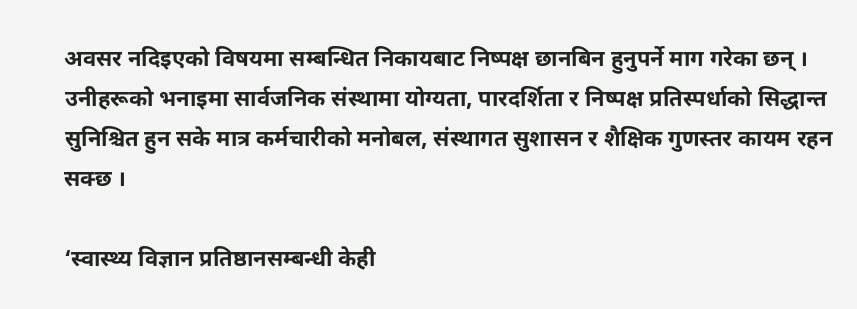अवसर नदिइएको विषयमा सम्बन्धित निकायबाट निष्पक्ष छानबिन हुनुपर्ने माग गरेका छन् । उनीहरूको भनाइमा सार्वजनिक संस्थामा योग्यता, पारदर्शिता र निष्पक्ष प्रतिस्पर्धाको सिद्धान्त सुनिश्चित हुन सके मात्र कर्मचारीको मनोबल, संस्थागत सुशासन र शैक्षिक गुणस्तर कायम रहन सक्छ ।

‘स्वास्थ्य विज्ञान प्रतिष्ठानसम्बन्धी केही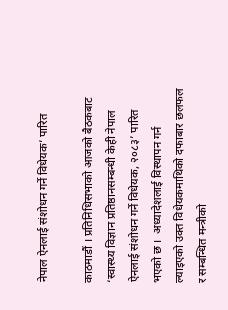नेपाल ऐनलाई संशोधन गर्ने विधेयक’ पारित

काठमाडौं । प्रतिनिधिसभाको आजको बैठकबाट ‘स्वास्थ्य विज्ञान प्रतिष्ठानसम्बन्धी केही नेपाल ऐनलाई संशोधन गर्ने विधेयक, २०८३’ पारित भएको छ ।  अध्यादेशलाई विस्थापन गर्न ल्याइएको उक्त विधेयकमाथिको दफाबार छलफल र सम्बन्धित मन्त्रीको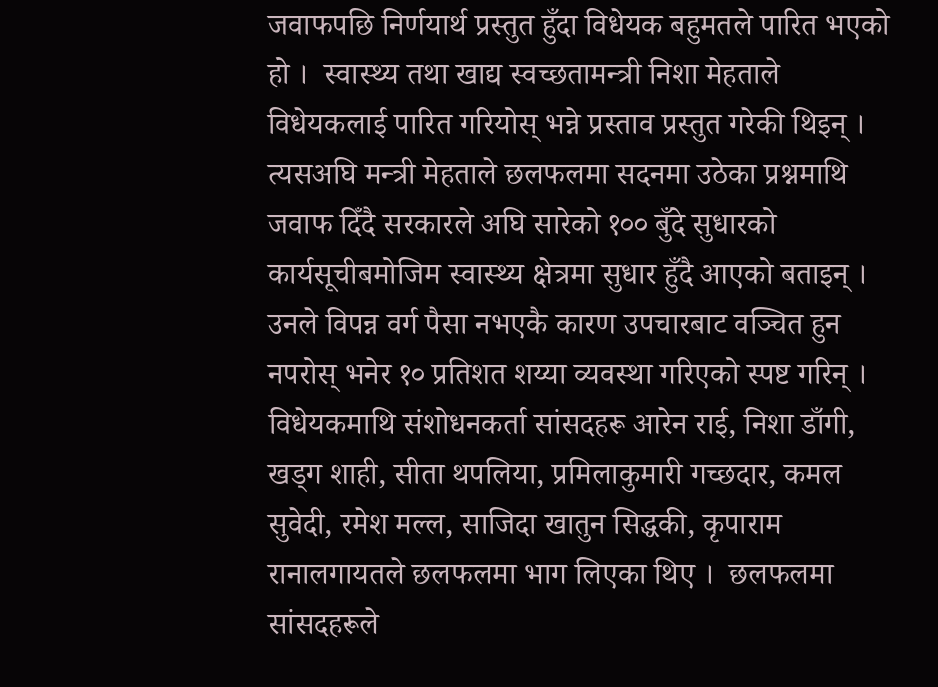जवाफपछि निर्णयार्थ प्रस्तुत हुँदा विधेयक बहुमतले पारित भएको हो ।  स्वास्थ्य तथा खाद्य स्वच्छतामन्त्री निशा मेहताले विधेयकलाई पारित गरियोस् भन्ने प्रस्ताव प्रस्तुत गरेकी थिइन् ।  त्यसअघि मन्त्री मेहताले छलफलमा सदनमा उठेका प्रश्नमाथि जवाफ दिँदै सरकारले अघि सारेको १०० बुँदे सुधारको कार्यसूचीबमोजिम स्वास्थ्य क्षेत्रमा सुधार हुँदै आएको बताइन् ।    उनले विपन्न वर्ग पैसा नभएकै कारण उपचारबाट वञ्चित हुन नपरोस् भनेर १० प्रतिशत शय्या व्यवस्था गरिएको स्पष्ट गरिन् ।         विधेयकमाथि संशोधनकर्ता सांसदहरू आरेन राई, निशा डाँगी, खड्ग शाही, सीता थपलिया, प्रमिलाकुमारी गच्छदार, कमल सुवेदी, रमेश मल्ल, साजिदा खातुन सिद्धकी, कृपाराम रानालगायतले छलफलमा भाग लिएका थिए ।  छलफलमा सांसदहरूले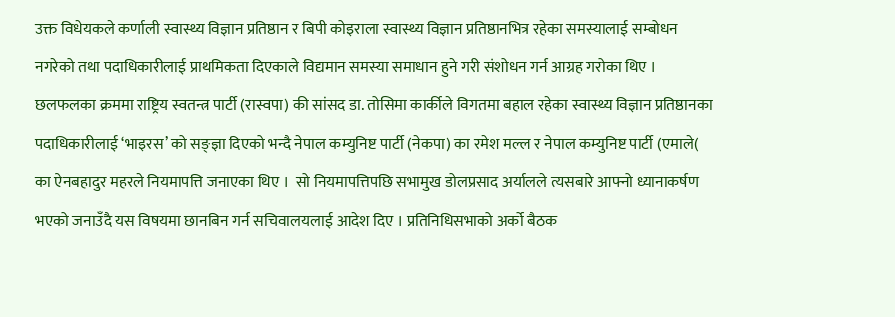उक्त विधेयकले कर्णाली स्वास्थ्य विज्ञान प्रतिष्ठान र बिपी कोइराला स्वास्थ्य विज्ञान प्रतिष्ठानभित्र रहेका समस्यालाई सम्बोधन नगरेको तथा पदाधिकारीलाई प्राथमिकता दिएकाले विद्यमान समस्या समाधान हुने गरी संशोधन गर्न आग्रह गरोका थिए ।         छलफलका क्रममा राष्ट्रिय स्वतन्त्र पार्टी (रास्वपा) की सांसद डा. तोसिमा कार्कीले विगतमा बहाल रहेका स्वास्थ्य विज्ञान प्रतिष्ठानका पदाधिकारीलाई ‘भाइरस’ को सङ्ज्ञा दिएको भन्दै नेपाल कम्युनिष्ट पार्टी (नेकपा) का रमेश मल्ल र नेपाल कम्युनिष्ट पार्टी (एमाले( का ऐनबहादुर महरले नियमापत्ति जनाएका थिए ।  सो नियमापत्तिपछि सभामुख डोलप्रसाद अर्यालले त्यसबारे आफ्नो ध्यानाकर्षण भएको जनाउँदै यस विषयमा छानबिन गर्न सचिवालयलाई आदेश दिए । प्रतिनिधिसभाको अर्को बैठक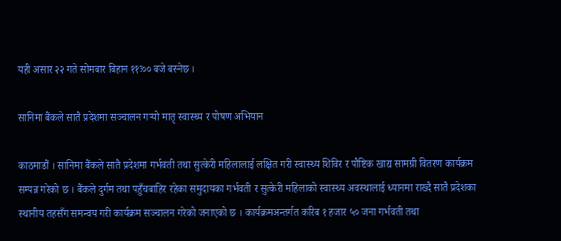यही असार २२ गते सोमबार बिहान ११ः०० बजे बस्नेछ ।

सानिमा बैंकले सातै प्रदेशमा सञ्चालन गर्‍यो मातृ स्वास्थ्य र पोषण अभियान

काठमाडौं । सानिमा बैंकले सातै प्रदेशमा गर्भवती तथा सुत्केरी महिलालाई लक्षित गरी स्वास्थ्य शिविर र पौष्टिक खाद्य सामग्री वितरण कार्यक्रम सम्पन्न गरेको छ । बैंकले दुर्गम तथा पहुँचबाहिर रहेका समुदायका गर्भवती र सुत्केरी महिलाको स्वास्थ्य अवस्थालाई ध्यानमा राख्दै सातै प्रदेशका स्थानीय तहसँग समन्वय गरी कार्यक्रम सञ्चालन गरेको जनाएको छ । कार्यक्रमअन्तर्गत करिब १ हजार ५० जना गर्भवती तथा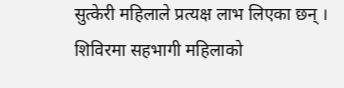सुत्केरी महिलाले प्रत्यक्ष लाभ लिएका छन् । शिविरमा सहभागी महिलाको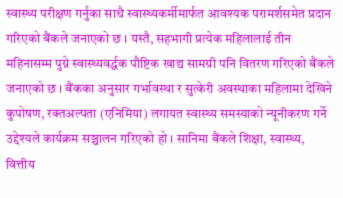स्वास्थ्य परीक्षण गर्नुका साथै स्वास्थ्यकर्मीमार्फत आवश्यक परामर्शसमेत प्रदान गरिएको बैंकले जनाएको छ । यस्तै, सहभागी प्रत्येक महिलालाई तीन महिनासम्म पुग्ने स्वास्थ्यवर्द्धक पौष्टिक खाद्य सामग्री पनि वितरण गरिएको बैंकले जनाएको छ । बैंकका अनुसार गर्भावस्था र सुत्केरी अवस्थाका महिलामा देखिने कुपोषण, रक्तअल्पता (एनिमिया) लगायत स्वास्थ्य समस्याको न्यूनीकरण गर्ने उद्देश्यले कार्यक्रम सञ्चालन गरिएको हो । सानिमा बैंकले शिक्षा, स्वास्थ्य, वित्तीय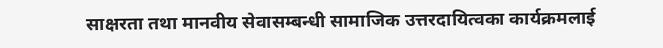साक्षरता तथा मानवीय सेवासम्बन्धी सामाजिक उत्तरदायित्वका कार्यक्रमलाई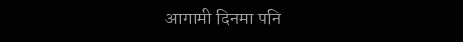आगामी दिनमा पनि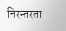निरन्तरता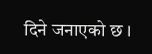दिने जनाएको छ ।